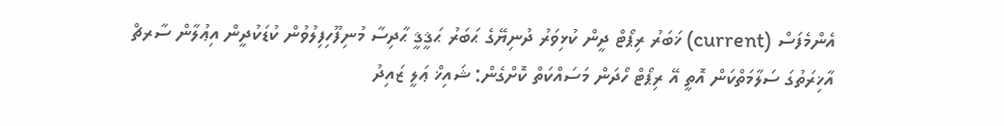އެންމެފަސް (current) ޚަބަރު ރިޕޯޓް ދީން ކުޅިވަރު ދުނިޔޭގެ ޙަބަރު ޙަޤީޤީ ޙާދިސާ މުނިފޫހިފިލުވުން ކުޑަކުދީން އިޢުލާން ސާރޗް
އާޚިރަތުގަ ސަލާމަތްކަން އޮތީ އޭ ރިޕޯޓް ހޯދަން މަސައްކަތް ކޮށްގެން: ޝައިޚް ޢަލީ ޒައިދު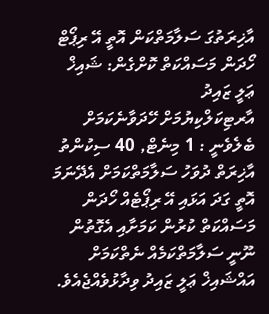އާޚިރަތުގަ ސަލާމަތްކަން އޮތީ އޭ ރިޕޯޓް ހޯދަން މަސައްކަތް ކޮށްގެން: ޝައިޚް ޢަލީ ޒައިދު
އާރޓިކަލްކިޔުމަށް ހޭދަވާނެކަމަށް ބެލެވެނީ : 1 މިނެޓް, 40 ސިކުންތު
އާޚިރަތް ދުވަހު ސަލާމަތްކަމަށް އެދޭނަމަ އޮތީ ގަދަ އަޅައި އޭ ރިޕޯޓެއް ހޯދަން މަސައްކަތް ކުރުން ކަމަށާއި އެގޮތުން ނޫނީ ސަލާމަތްކަމެއް ނެތްކަމަށް އައްޝައިޚް ޢަލީ ޒައިދު ވިދާޅުވެއްޖެއެވެ.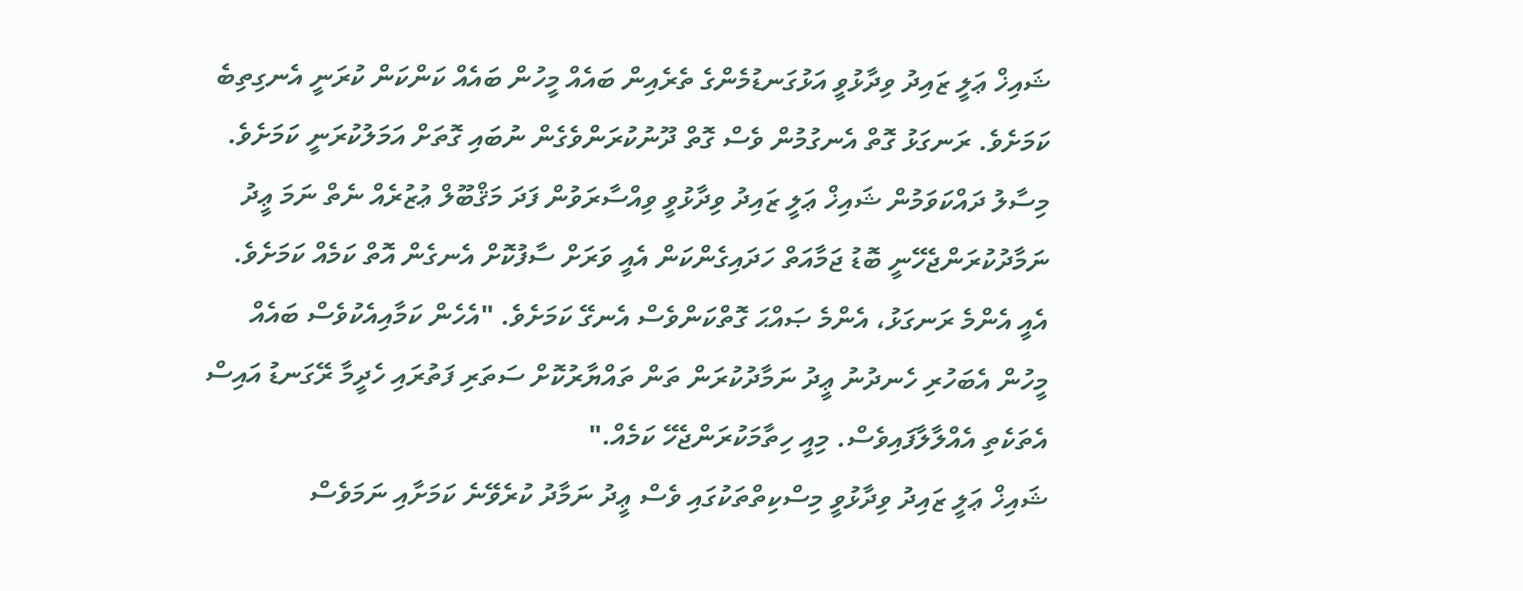ޝައިޚް ޢަލީ ޒައިދު ވިދާޅުވީ އަޅުގަނޑުމެންގެ ތެރެއިން ބައެއް މީހުން ބައެއް ކަންކަން ކުރަނީ އެނގިތިބެ ކަމަށެވެ. ރަނގަޅު ގޮތް އެނގުމުން ވެސް ގޮތް ދޫނުކުރަންވެގެން ނުބައި ގޮތަށް އަމަލުކުރަނީ ކަމަށެވެ.
މިސާލު ދައްކަވަމުން ޝައިޚް ޢަލީ ޒައިދު ވިދާޅުވީ ވިއްސާރަވުން ފަދަ މަޤްބޫލް ޢުޒުރެއް ނެތް ނަމަ ޢީދު ނަމާދުކުރަންޖެހޭނީ ބޮޑު ޖަމާއަތް ހަދައިގެންކަން އެއީ ވަރަށް ސާފުކޮށް އެނގެން އޮތް ކަމެއް ކަމަށެވެ. އެއީ އެންމެ ރަނގަޅު، އެންމެ ޞައްޙަ ގޮތްކަންވެސް އެނގޭ ކަމަށެވެ. "އެހެން ކަމާއިއެކުވެސް ބައެއް މީހުން އެބަހުރި ހެނދުނު ޢީދު ނަމާދުކުރަން ތަން ތައްޔާރުކޮށް ސަތަރި ފަތުރައި ހެދީމާ ރޭގަނޑު އައިސް އެތަކެތި އެއްލާލާފައިވެސް. މިއީ ހިތާމަކުރަންޖެހޭ ކަމެއް."
ޝައިޚް ޢަލީ ޒައިދު ވިދާޅުވީ މިސްކިތްތަކުގައި ވެސް ޢީދު ނަމާދު ކުރެވޭނެ ކަމަށާއި ނަމަވެސް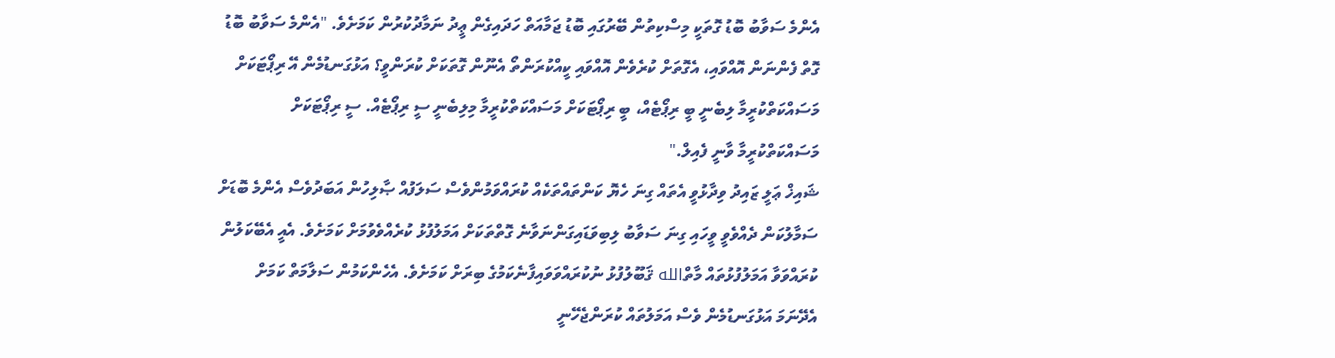އެންމެ ސަވާބު ބޮޑު ގޮތަކީ މިސްކިތުން ބޭރުގައި ބޮޑު ޖަމާއަތް ހަދައިގެން ޢީދު ނަމާދުކުރުން ކަމަށެވެ. "އެންމެ ސަވާބު ބޮޑު ގޮތް ފެންނަން އޮއްވައި، އެގޮތަށް ކުރެވެން އޮއްވައި ކީއްކުރަންތޯ އެނޫން ގޮތަކަށް ކުރަންވީ؟ އަޅުގަނޑުމެން އޭ ރިޕޯޓަކަށް މަސައްކަތްކުރީމާ ލިބެނީ ބީ ރިޕޯޓެއް، ބީ ރިޕޯޓަކަށް މަސައްކަތްކުރީމާ މިލިބެނީ ސީ ރިޕޯޓެއް. ސީ ރިޕޯޓަކަށް މަސައްކަތްކުރީމާ ވާނީ ފެއިލް."
ޝައިޚް ޢަލީ ޒައިދު ވިދާޅުވީ އެތައް ގިނަ ހެޔޮ ކަންތައްތަކެއް ކުރައްވަމުންވެސް ސަލަފުއް ޞާލިހުން އަބަދުވެސް އެންމެ ބޮޑަށް ސަމާލުކަން ދެއްވެވީ ވީހައި ގިނަ ސަވާބު ލިބިވަޑައިގަންނަވާނެ ގޮތްތަކަށް އަމަލުފުޅު ކުރެއްވެވުމަށް ކަމަށެވެ. އެއީ އެބޭކަލުން ކުރައްވަވާ އަމަލުފުޅުތައް މާތްالله ޤަބޫލުފުޅު ނުކުރައްވަވައިފާނެކަމުގެ ބިރަށް ކަމަށެވެ. އެހެންކަމުން ސަލާމަތް ކަމަށް އެދޭނަމަ އަޅުގަނޑުމެން ވެސް އަމަލުތައް ކުރަންޖެހޭނީ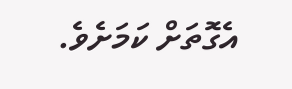އެގޮތަށް ކަމަށެވެ.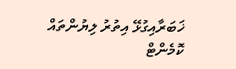ޚަބަރާއިގުޅޭ އިތުރު ލިޔުންތައް
ކޮމެންޓް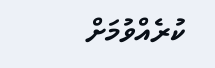ކުރެއްވުމަށް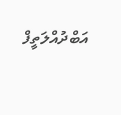އަބްދުއްލަތީފް